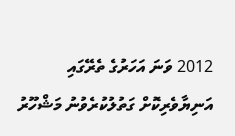2012 ވަނަ އަހަރުގެ ތެރޭގައި އަނިޔާވެރިކޮށް ގަތުލުކުރެވުނު މަޝްހޫރު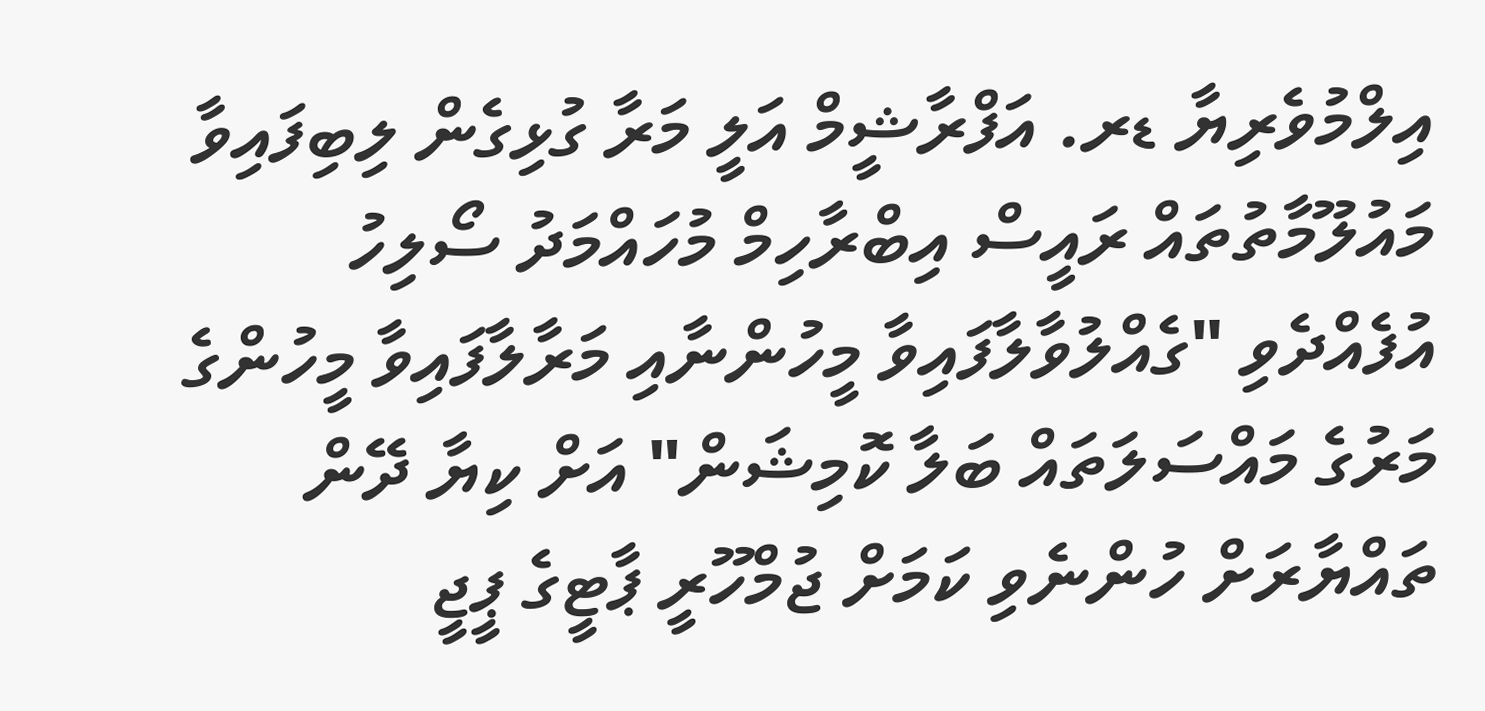އިލްމުވެރިޔާ ޑރ. އަފްރާޝީމް އަލީ މަރާ ގުޅިގެން ލިބިފައިވާ މައުލޫމާތުތައް ރައީސް އިބްރާހިމް މުހައްމަދު ސޯލިހު އުފެއްދެވި "ގެއްލުވާލާފައިވާ މީހުންނާއި މަރާލާފައިވާ މީހުންގެ މަރުގެ މައްސަލަތައް ބަލާ ކޮމިޝަން" އަށް ކިޔާ ދޭން ތައްޔާރަށް ހުންނެވި ކަމަށް ޖުމްހޫރީ ޕާޓީގެ ޕީޖީ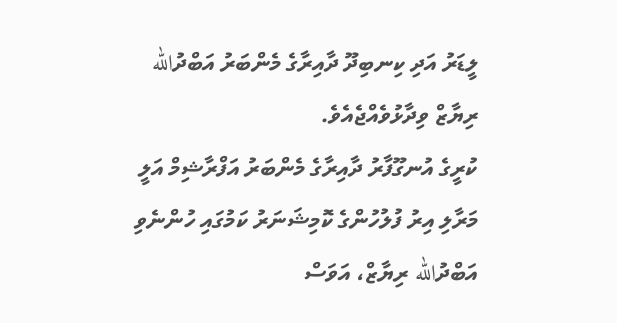ލީޑަރު އަދި ކިނބިދޫ ދާއިރާގެ މެންބަރު އަބްދުالله ރިޔާޒް ވިދާޅުވެއްޖެއެވެ.
ކުރީގެ އުނގޫފާރު ދާއިރާގެ މެންބަރު އަފްރާޝިމް އަލީ މަރާލި އިރު ފުލުހުންގެ ކޮމިޝަނަރު ކަމުގައި ހުންނެވި އަބްދުالله ރިޔާޒް، އަވަސް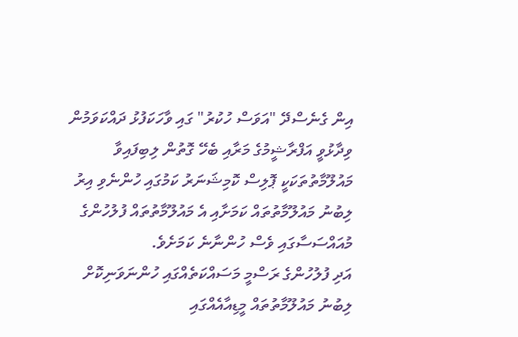އިން ގެނެސްދޭ "އަވަސް ހުކުރު" ގައި ވާހަކަފުޅު ދައްކަވަމުން ވިދާޅުވީ އަފްރާޝީމުގެ މަރާއި ބެހޭ ގޮތުން ލިބިފައިވާ މައުލޫމާތުތަކަކީ ޕޮލިސް ކޮމިޝަނަރު ކަމުގައި ހުންނެވި އިރު ލިބުނު މައުލޫމާތުތައް ކަމަށާއި އެ މައުލޫމާތުތައް ފުލުހުންގެ މުއައްސަސާގައި ވެސް ހުންނާނެ ކަމަށެވެ.
އަދި ފުލުހުންގެ ރަސްމީ މަސައްކަތެއްގައި ހުންނަވަނިކޮށް ލިބުނު މައުލޫމާތުތައް މީޑިއާއެއްގައި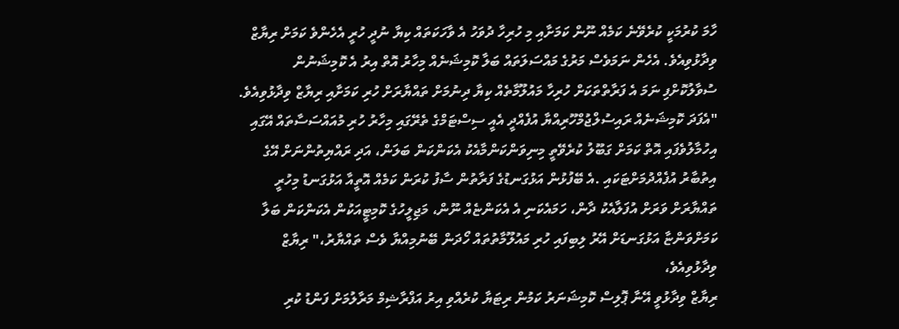ހާމަ ކުރުމަކީ ކުރެވޭނެ ކަމެއް ނޫން ކަމަށާއި މި ހުރިހާ ދުވަހު އެ ވާހަކަތައް ކިޔާ ނުދީ ހުރީ އެހެންވެ ކަމަށް ރިޔާޒް ވިދާޅުވިއެވެ. އެހެން ނަމަވެސް މަރުގެ މައްސަލަތައް ބަލާ ކޮމިޝަނެއް މިހާރު އޮތް އިރު އެ ކޮމިޝަނުން ސުވާލުކޮށްފި ނަމަ އެ ފަރާތްތަކަށް ހުރިހާ މައުލޫމާތެއް ކިޔާ ދިނުމަށް ތައްޔާރަށް ހުރި ކަމަށާއި ރިޔާޒް ވިދާޅުވިއެވެ.
"އެފަދަ ކޮމިޝަނެއް ރައިސުލްޖުމްހޫރިއްޔާ އުފެއްދީ އެއީ ސިސްޓަމްގެ ތެރޭގައި މިހާރު ހުރި މުއައްސަސާތައް އޭގައި އިހުމާލުވެފައި އޮތް ކަމަށް ގަބޫލު ކުރެވޭތީ މިނިވަންކަންމާއެކު އެކަންކަން ބަލަން، އަދި ރައްޔިތުންނަށް އޭގެ އިތުބާރު އުފެއްދުމަށްޓަކައި .އެ ބޭފުޅުން އަޅުގަނޑުގެ ފަރާތުން ސާފު ކުރަން ކަމެއް އޮތީއާ އަޅުގަނޑު މިހުރީ ތައްޔާރަށް ވަރަށް އުފަލާއެކު ދާން، ހަމައެކަނި އެ އެކަންޏެއް ނޫން، މަޖިލީހުގެ ކޮމިޓީއަކުން އެކަންކަން ބަލާ ކަމަށްވަންޏާ އަޅުގަނޑަށް އޭރު ލިބިފައި ހުރި މައުލޫމާތުތައް ހޯދަން ބޭނުމިއްޔާ ވެސް ތައްޔާރު،" ރިޔާޒް ވިދާޅުވިއެވެ،
ރިޔާޒް ވިދާޅުވީ އޭނާ ޕޮލިސް ކޮމިޝަނަރު ކަމުން ރިޓަޔާ ކުރެއްވި އިރު އަފްރާޝިމް މަރާލުމަށް ފަންޑު ކުރި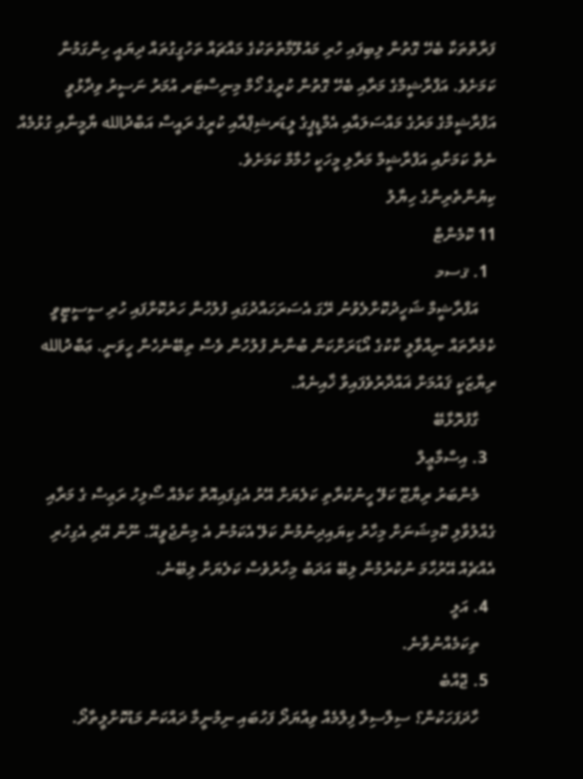ފަރާތްތަކާ ބެހޭ ގޮތުން ލިބިފައި ހުރި މައުލޫމާތުތަކުގެ މައްޗައް ތަހުގީގުތައް ދިޔައީ ހިންގަމުން ކަމަށެވެ. އަފްރާޝީމްގެ މަރާއި ބެހޭ ގޮތުން ކުރީގެ ހޯމް މިނިސްޓަރ އުމަރު ނަސީރު ވިދާޅުވީ އަފްރާޝީމްގެ މަރުގެ މައްސަލައާއި އެމްޑީޕީގެ ލީޑަރޝިޕްއާއި ކުރީގެ ރައީސް އަބްދުالله ޔާމީނާއި ގުޅުމެއް ނެތް ކަމަށާއި އަފްރާޝީމް މަރާލި މީހަކީ ހުމާމް ކަމަށެވެ.
ކިޔުންތެރިންގެ ހިޔާލު
11 ކޮމެންޓް
  1. ޤސމ
    އަފްރާޝީމް ޝަހީދުކޮށްލެވުނު ރޭގަ އެސަރަހައްދުގައި ފުލުހުން ހަރުކޮށްފައި ހުރި ސީސީޓީވީ ކެމެރާތައް ނިއްވާލީ ކާކުގެ އޯޑަރަށްކަން ބުނާނެ ފުލުހުން ވެސް ތިބޭނެހެން ހީވަނީ. ޢަބްދުالله ރިޔާޒަކީ ޤައުމަށް ޣައްދާރުވެފައިވާ ޚާއިނެއް.
    ގާފުރޮޅާބޭ
  3. އިސްމާޢީލް
    މެންބަރު ރިޔާޒޫ ކަލޭ ހީނުކުރާތި ކަލެޔަށް އޭރު އެގިފައިއޮތް ކަމެއް ސޯލިހު ރަޢިސް ގެ މަރާއި ގެއްލުވާލި ކޮމިޝަނަށް މިހާރު ކިޔައިދިނުމުން ކަލޭ އެކަމުން އެ މިންޖުވީއޭ. ނޫން އޭރި އެގިހުރި އެއްޗެއް އޭރުހާމަ ނުކުރުމުން ލިބޭ އަދަބު މިހާރުވެސް ކަލެޔަށް ލިބޭނެ.
  4. އަލީ
    ތިކަމެއްނުވާނެ.
  5. ޖޮއްބެ
    ހާދަފަހަކުން؟ ސިލްސިލާ ފިލްމެއް ވިއްޔަދޯ ފަހުބައި ނިމުނީމާ ދައްކަން މަޑުކޮށްލީތާދޯ.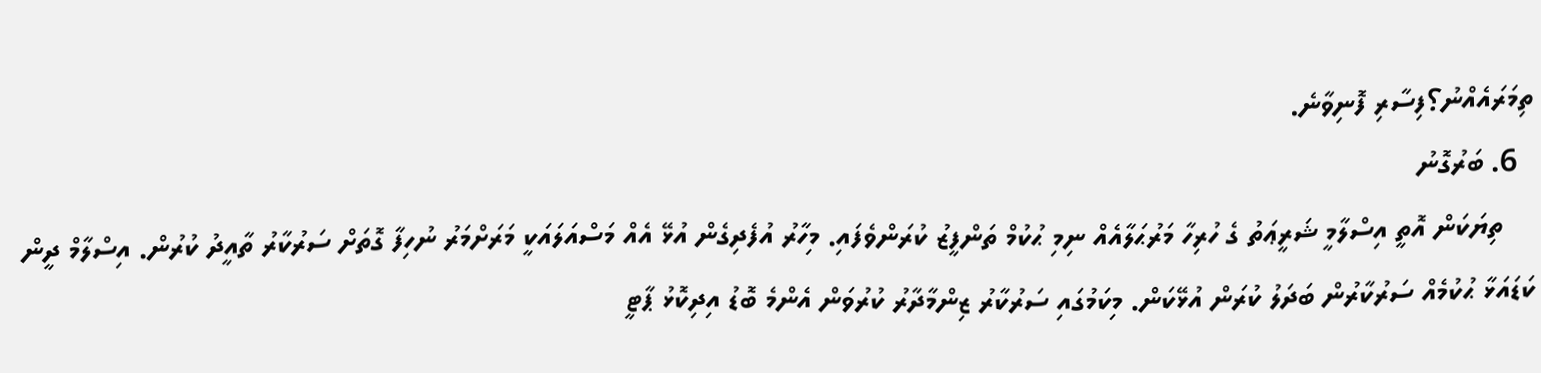ތިމަރައެއްނު؟ފިސާރި ފޮނިވާނެ.
  6. ބަރުގޮނު
    ތިޔަކަން އޮތީ އިސްލާމީ ޝަރީޢަތު ގެ ހުރިހާ މަރުޙަލާއެއް ނިމި ޙުކުމް ތަންފީޒު ކުރަންވެފައި. މިހާރު އުފެދިގެން އުޅޭ އެއް މަސްއަލައަކީ މަރަށްމަރު ނުހިފާ ގޮތަށް ސަރުކާރު ތާއީދު ކުރުން. އިސްލާމް ދީން ކަޑައަޅާ ޙުކުމެއް ސަރުކާރުން ބަދަލު ކުރަން އުޅޭކަން. މިކަމުގައި ސަރުކާރު ޒިންމާދާރު ކުރުވަން އެންމެ ބޮޑު އިދިކޮޅު ޕާޓީ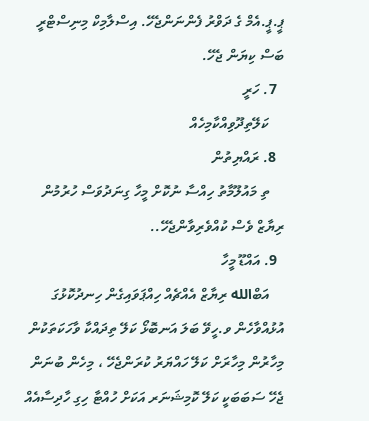ޕީ.ޕީ.އެމް ގެ ދަވްރު ފެންނަންޖެހޭ. އިސްލާމިކް މިނިސްޓްރީ ބަސް ކިޔަން ޖެހޭ.
  7. ހަރީ
    ކަލޭތިދޫވިއްކާމިހެއް
  8. ރައްޔިތުން
    ތި މައުލޫމާތު ހިއްސާ ނުކޮށް މީހާ ގިނަދުވަސް ހުރުމުން ރިޔާޒް ވެސް ކުއްވެރިވާންޖެހޭ..
  9. އައްޑޫ މީހާ
    އަބްالله ރިޔާޒް އެއްޗެއް ހިއްޕަވައިގެން ހިނދުކޮޅުގަ އުޅުއްވާހެން ވ.ހީވޭ ބަލަ އަނބޮޅޯ ކަލޭ ތިދައްކާ ވާހަކަތަކުން މިހާރުން މިހާރަށް ކަލޭ ހައްޔަރު ކުރަންޖެހޭ ، މިހެން ބުނަން ޖެހޭ ސަބަބަކީ ކަލޭ ކޮމިޝަނަރ އަކަށް ހުއްޓާ ހިގި ހާދިސާއެއް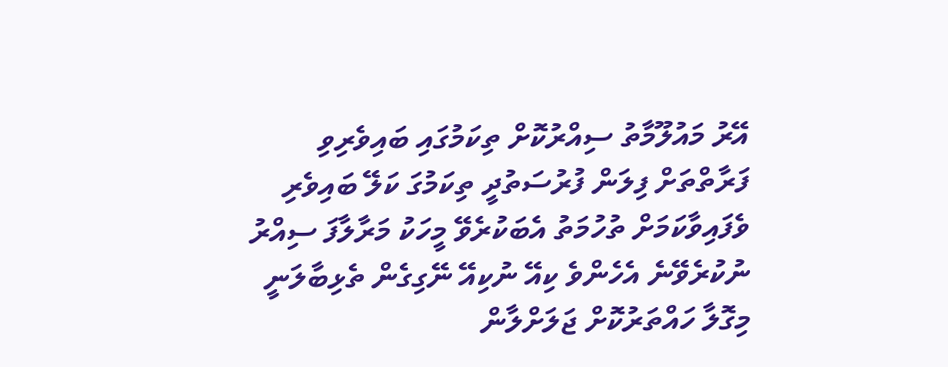އޭރު މައުލޫމާތު ސިއްރުކޮށް ތިކަމުގައި ބައިވެރިވި ފަރާތްތަށް ފިލަން ފުރުސަތުދީ ތިކަމުގަ ކަލޭ ބައިވެރި ވެފައިވާކަމަށް ތުހުމަތު އެބަކުރެވޭ މީހަކު މަރާލާފަ ސިއްރު ނުކުރެވޭނެ އެހެންވެ ކިއޭ ނުކިއޭ ނޭގިގެން ތެޅިބާލަނީ މިގޮލާ ހައްތަރުކޮށް ޖަލަށްލާން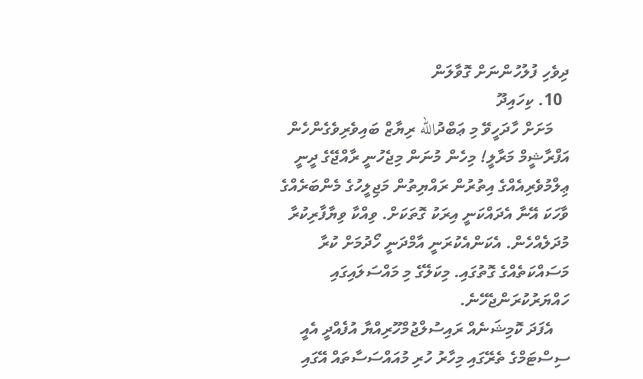ދިވެހި ފުލުހުންނަށް ގޮވާލަން
  10. ކިހައިދޫ
    މަށަށް ހާދަހީވޭ މި ޢަބްދުالله ރިޔާޒް ބައިވެރިވެގެންހެން އަފްރާޝީމް މަރާލީ! މިހެން މުނަން މިޖެހުނީ ރާއްޖޭގެ ދީނީ ޢިލްމުވެރިއެއްގެ އިތުރުން ރައްޔިތުން މަޖިލީހުގެ މެންބަރެއްގެ ވާހަކަ އޭނާ އެދައްކަނީ އިރަކު ގޮތަކަށް. ވިއްކާ ވިޔާފާރިކުރާ މުދަލެއްހެން. އެކަންއެކުރަނީ އާމްދަނީ ހޯދުމަށް ކުރާ މަސައްކަތެއްގެ ގޮތުގައި. މިކަލޭގެ މި މައްސަލައިގައި ހައްޔަރުކުރަންޖެހޭނެ.
    އެފަދަ ކޮމިޝަނެއް ރައިސުލްޖުމްހޫރިއްޔާ އުފެއްދީ އެއީ ސިސްޓަމްގެ ތެރޭގައި މިހާރު ހުރި މުއައްސަސާތައް އޭގައި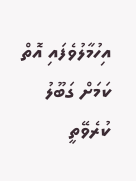އިހުމާލުވެފައި އޮތް ކަމަށް ގަބޫލު ކުރެވޭތީ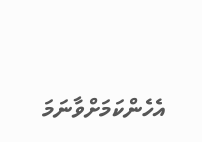އެހެންކަމަށްވާނަމަ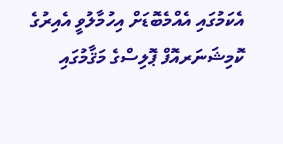އެކަމުގައި އެއްމެބޮޑަށް އިހުމާލުވީ އެއިރުގެ ކޮމިޝަނަރއޮފް ޕޮލިސްގެ މަޤާމުގައި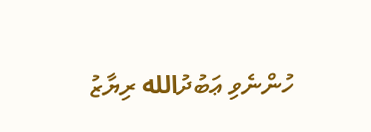ހުންނެވި ޢަބުދުالله ރިޔާޒު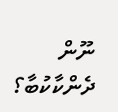ނޫން ދެންކާކުބާ؟